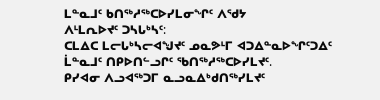ᒪᓐᓇᒧᑦ ᑲᑎᖅᓱᖅᑕᐅᓯᒪᓂᖏᑦ ᐱᖁᔭ
ᐱᒻᒪᕆᐅᔪᑦ ᑐᓴᒐᒃᓴᑦ:
ᑕᒪᐃᑕ ᒪᓕᒐᒃᓴᓕᐊᖑᔪᑦ ᓄᓇᕗᒻᒥ ᐊᑐᐃᓐᓇᐅᖏᑦᑐᐃᑦ ᒫᓐᓇᒧᑦ ᑎᑭᐅᑎᓪᓗᒋᑦ ᖃᑎᖅᓱᖅᑕᐅᓯᒪᔪᑦ.
ᑭᓯᐊᓂ ᐱᓗᐊᖅᑐᒥ ᓇᓗᓇᐃᒃᑯᑎᖅᓯᒪᔪᑦ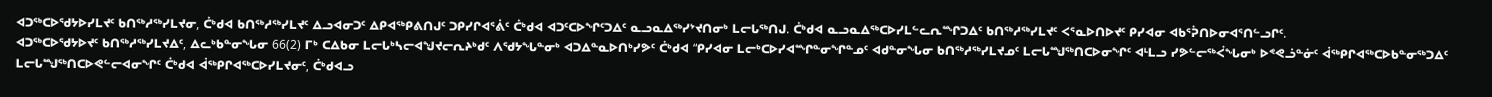ᐊᑐᖅᑕᐅᖁᔭᐅᓯᒪᔪᑦ ᑲᑎᖅᓱᖅᓯᒪᔪᓂ, ᑖᒃᑯᐊ ᑲᑎᖅᓱᖅᓯᒪᔪᑦ ᐃᓗᐊᓂᑐᑦ ᐃᑭᐊᖅᑭᕕᑎᒍᑦ ᑐᑭᓯᒋᐊᕐᕖᑦ ᑖᒃᑯᐊ ᐊᑐᑦᑕᐅᖏᑦᑐᐃᑦ ᓇᓗᓇᐃᖅᓯᔾᔪᑎᓂᒃ ᒪᓕᒐᖅᑎᒍ. ᑖᒃᑯᐊ ᓇᓗᓇᐃᖅᑕᐅᓯᒪᓪᓚᕆᙱᑐᐃᑦ ᑲᑎᖅᓱᖅᓯᒪᔪᑦ ᐸᕐᓇᐅᑎᐅᔪᑦ ᑭᓯᐊᓂ ᐊᑲᕐᕉᑎᐅᓂᐊᕐᑎᓪᓗᒋᑦ.
ᐊᑐᖅᑕᐅᖁᔭᐅᔪᑦ ᑲᑎᖅᓱᖅᓯᒪᔪᐃᑦ, ᐃᓚᒃᑲᓐᓂᖓᓂ 66(2) ᒥᒃ ᑕᐃᑲᓂ ᒪᓕᒐᒃᓴᓕᐊᖑᔪᓕᕆᔨᒃᑯᑦ ᐱᖁᔭᖓᓐᓂᒃ ᐊᑐᐃᓐᓇᐅᑎᒃᓯᕗᑦ ᑖᒃᑯᐊ “ᑭᓯᐊᓂ ᒪᓕᒃᑕᐅᓯᐊᙱᓐᓂᖏᓐᓄᑦ ᐊᑯᓐᓂᖓᓂ ᑲᑎᖅᓱᖅᓯᒪᔪᓄᑦ ᒪᓕᒐᙳᖅᑎᑕᐅᓂᖏᑦ ᐊᒻᒪᓗ ᓯᕗᓪᓕᖅᐹᖓᓂᒃ ᐅᕝᕙᓘᓐᓃᑦ ᐋᖅᑭᒋᐊᖅᑕᐅᑲᓐᓂᖅᑐᐃᑦ ᒪᓕᒐᙳᖅᑎᑕᐅᕙᓪᓕᐊᓂᖏᑦ ᑖᒃᑯᐊ ᐋᖅᑭᒋᐊᖅᑕᐅᓯᒪᔪᓂᑦ, ᑖᒃᑯᐊᓗ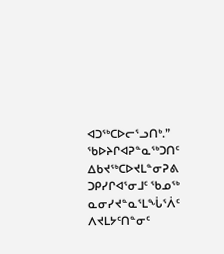ᐊᑐᖅᑕᐅᓕᕐᓗᑎᒃ.”
ᖃᐅᔨᒋᐊᕈᓐᓇᖅᑐᑎᑦ ᐃᑲᔪᖅᑕᐅᔪᒪᓐᓂᕈᕕ ᑐᑭᓯᒋᐊᕐᓂᒧᑦ ᖃᓄᖅ ᓇᓂᓯᔪᓐᓇᕐᒪᖔᕐᐲᑦ ᐱᔪᒪᔭᑦᑎᓐᓂᑦ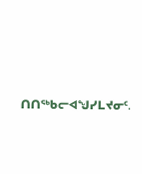ᑎᑎᖅᑲᓕᐊᖑᓯᒪᔪᓂᑦ.